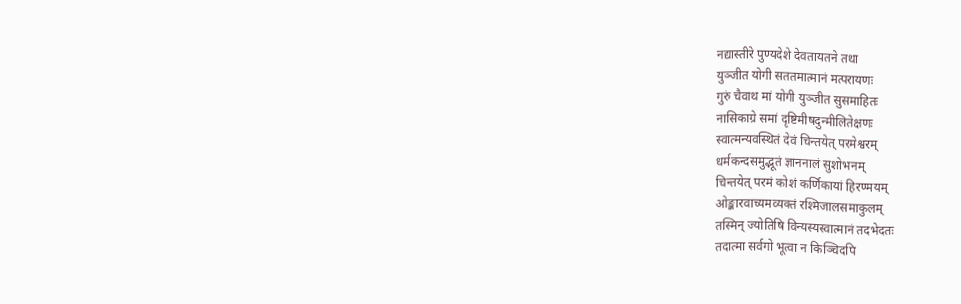नद्यास्तीरे पुण्यदेशे देवतायतने तथा
युञ्जीत योगी सततमात्मानं मत्परायणः
गुरुं चैवाथ मां योगी युञ्जीत सुसमाहितः
नासिकाग्रे समां दृष्टिमीषदुन्मीलितेक्षणः
स्वात्मन्यवस्थितं देवं चिन्तयेत् परमेश्वरम्
धर्मकन्दसमुद्भूतं ज्ञाननालं सुशोभनम्
चिन्तयेत् परमं कोशं कर्णिकायां हिरण्मयम्
ओङ्कारवाच्यमव्यक्तं रश्मिजालसमाकुलम्
तस्मिन् ज्योतिषि विन्यस्यस्वात्मानं तदभेदतः
तदात्मा सर्वगो भूत्वा न किञ्चिदपि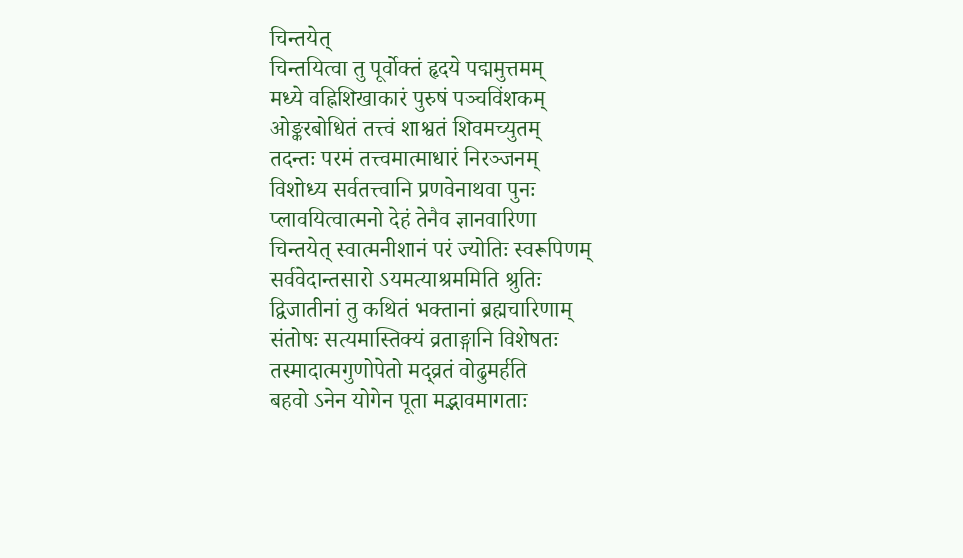चिन्तयेत्
चिन्तयित्वा तु पूर्वोक्तं हृदये पद्ममुत्तमम्
मध्ये वह्निशिखाकारं पुरुषं पञ्चविंशकम्
ओङ्करबोधितं तत्त्वं शाश्वतं शिवमच्युतम्
तदन्तः परमं तत्त्वमात्माधारं निरञ्जनम्
विशोध्य सर्वतत्त्वानि प्रणवेनाथवा पुनः
प्लावयित्वात्मनो देहं तेनैव ज्ञानवारिणा
चिन्तयेत् स्वात्मनीशानं परं ज्योतिः स्वरूपिणम्
सर्ववेदान्तसारो ऽयमत्याश्रममिति श्रुतिः
द्विजातीनां तु कथितं भक्तानां ब्रह्मचारिणाम्
संतोषः सत्यमास्तिक्यं व्रताङ्गानि विशेषतः
तस्मादात्मगुणोपेतो मद्व्रतं वोढुमर्हति
बहवो ऽनेन योगेन पूता मद्भावमागताः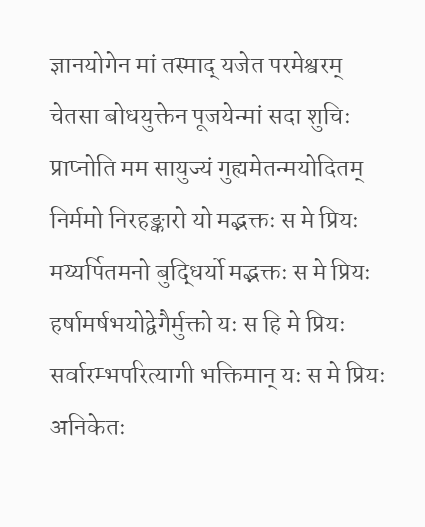ज्ञानयोगेन मां तस्माद् यजेत परमेश्वरम्
चेतसा बोधयुक्तेन पूजयेन्मां सदा शुचिः
प्राप्नोति मम सायुज्यं गुह्यमेतन्मयोदितम्
निर्ममो निरहङ्कारो यो मद्भक्तः स मे प्रियः
मय्यर्पितमनो बुद्धिर्यो मद्भक्तः स मे प्रियः
हर्षामर्षभयोद्वेगैर्मुक्तो यः स हि मे प्रियः
सर्वारम्भपरित्यागी भक्तिमान् यः स मे प्रियः
अनिकेतः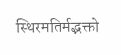स्थिरमतिर्मद्भक्तो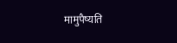मामुपैष्यति